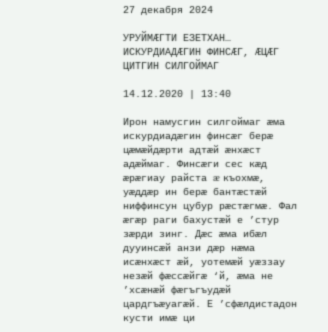27 декабря 2024

УРУЙМÆГТИ ЕЗЕТХАН… ИСКУРДИАДÆГИН ФИНСÆГ, ÆЦÆГ ЦИТГИН СИЛГОЙМАГ

14.12.2020 | 13:40

Ирон намусгин силгоймаг æма искурдиадæгин финсæг берæ цæмæйдæрти адтæй æнхæст адæймаг. Финсæги сес кæд æрæгиау райста æ къохмæ, уæддæр ин берæ бантæстæй ниффинсун цубур рæстæгмæ. Фал æгæр раги бахустæй е ’стур зæрди зинг. Дæс æма ибæл дууинсæй анзи дæр нæма исæнхæст æй, уотемæй уæззау незæй фæссæйгæ ‘й, æма не ’хсæнæй фæгъгъудæй цардгъæуагæй. Е ’сфæлдистадон кусти имæ ци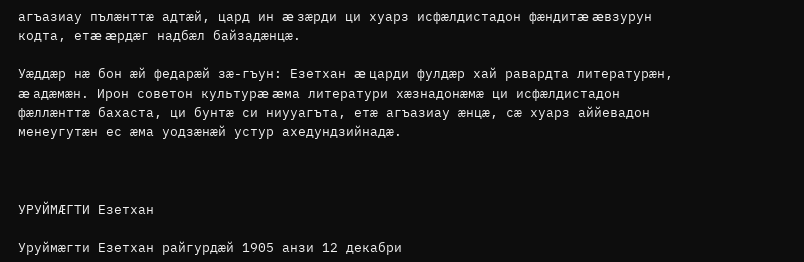агъазиау пълæнттæ адтæй, цард ин æ зæрди ци хуарз исфæлдистадон фæндитæ æвзурун кодта, етæ æрдæг надбæл байзадæнцæ.

Уæддæр нæ бон æй федарæй зæ-гъун: Езетхан æ царди фулдæр хай равардта литературæн, æ адæмæн. Ирон советон культурæ æма литератури хæзнадонæмæ ци исфæлдистадон фæллæнттæ бахаста, ци бунтæ си ниууагъта, етæ агъазиау æнцæ, сæ хуарз аййевадон менеугутæн ес æма уодзæнæй устур ахедундзийнадæ.



УРУЙМÆГТИ Езетхан

Уруймæгти Езетхан райгурдæй 1905 анзи 12 декабри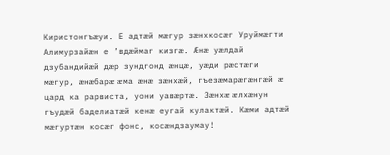Киристонгъæуи. Е адтæй мæгур зæнхкосæг Уруймæгти Алимурзайæн е ’вдæймаг кизгæ. Æнæ уæлдай дзубандийæй дæр зундгонд æнцæ, уæди рæстæги мæгур, æнæбарæ æма æнæ зæнхæй, гъезæмарæгæнгæй æ цард ка рарвиста, уони уавæртæ. Зæнхæ æлхæнун гъудæй баделиатæй кенæ еугай кулактæй. Кæми адтæй мæгуртæн косæг фонс, косæндзаумау!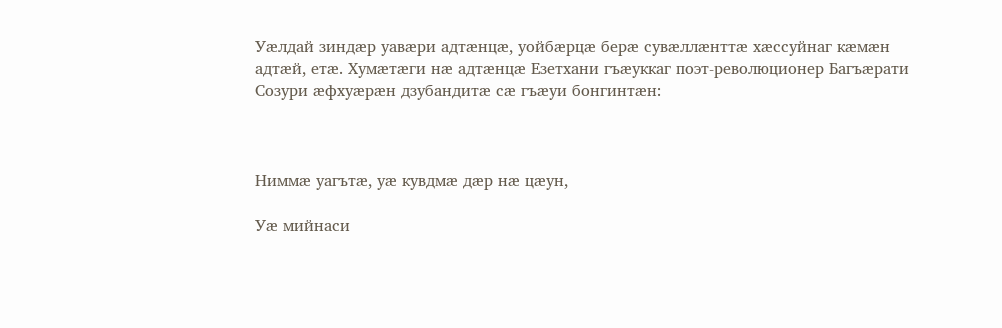Уæлдай зиндæр уавæри адтæнцæ, уойбæрцæ берæ сувæллæнттæ хæссуйнаг кæмæн адтæй, етæ. Хумæтæги нæ адтæнцæ Езетхани гъæуккаг поэт-революционер Багъæрати Созури æфхуæрæн дзубандитæ сæ гъæуи бонгинтæн:



Ниммæ уагътæ, уæ кувдмæ дæр нæ цæун,

Уæ мийнаси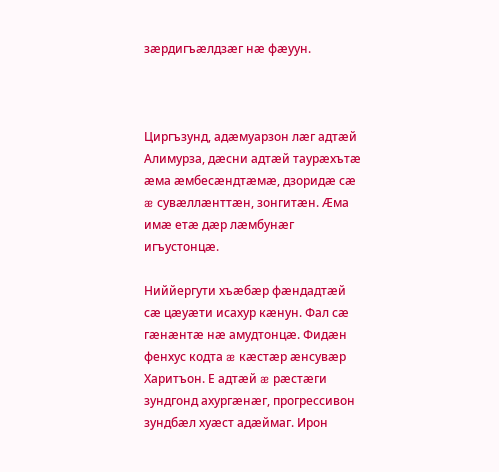зæрдигъæлдзæг нæ фæуун.



Циргъзунд, адæмуарзон лæг адтæй Алимурза, дæсни адтæй таурæхътæ æма æмбесæндтæмæ, дзоридæ сæ æ сувæллæнттæн, зонгитæн. Æма имæ етæ дæр лæмбунæг игъустонцæ.

Ниййергути хъæбæр фæндадтæй сæ цæуæти исахур кæнун. Фал сæ гæнæнтæ нæ амудтонцæ. Фидæн фенхус кодта æ кæстæр æнсувæр Харитъон. Е адтæй æ рæстæги зундгонд ахургæнæг, прогрессивон зундбæл хуæст адæймаг. Ирон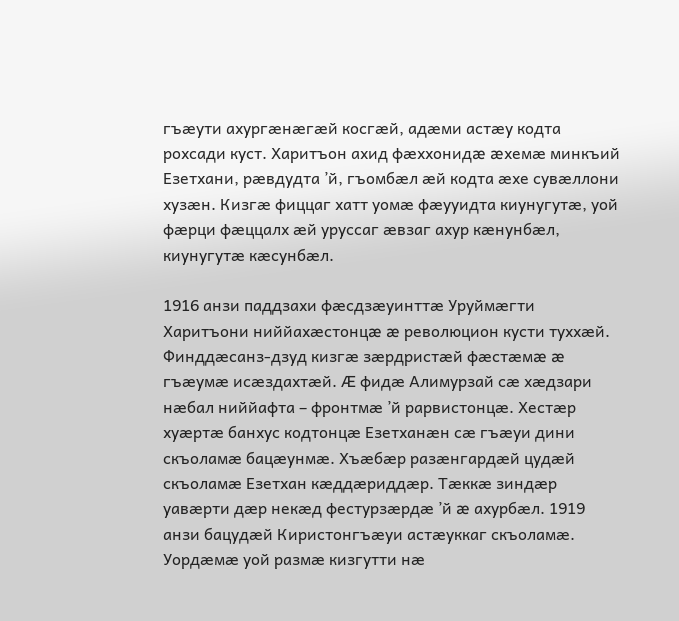гъæути ахургæнæгæй косгæй, адæми астæу кодта рохсади куст. Харитъон ахид фæххонидæ æхемæ минкъий Езетхани, рæвдудта ’й, гъомбæл æй кодта æхе сувæллони хузæн. Кизгæ фиццаг хатт уомæ фæууидта киунугутæ, уой фæрци фæццалх æй уруссаг æвзаг ахур кæнунбæл, киунугутæ кæсунбæл.

1916 анзи паддзахи фæсдзæуинттæ Уруймæгти Харитъони ниййахæстонцæ æ революцион кусти туххæй. Финддæсанз-дзуд кизгæ зæрдристæй фæстæмæ æ гъæумæ исæздахтæй. Æ фидæ Алимурзай сæ хæдзари нæбал ниййафта – фронтмæ ’й рарвистонцæ. Хестæр хуæртæ банхус кодтонцæ Езетханæн сæ гъæуи дини скъоламæ бацæунмæ. Хъæбæр разæнгардæй цудæй скъоламæ Езетхан кæддæриддæр. Тæккæ зиндæр уавæрти дæр некæд фестурзæрдæ ’й æ ахурбæл. 1919 анзи бацудæй Киристонгъæуи астæуккаг скъоламæ. Уордæмæ уой размæ кизгутти нæ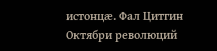истонцæ. Фал Цитгин Октябри революций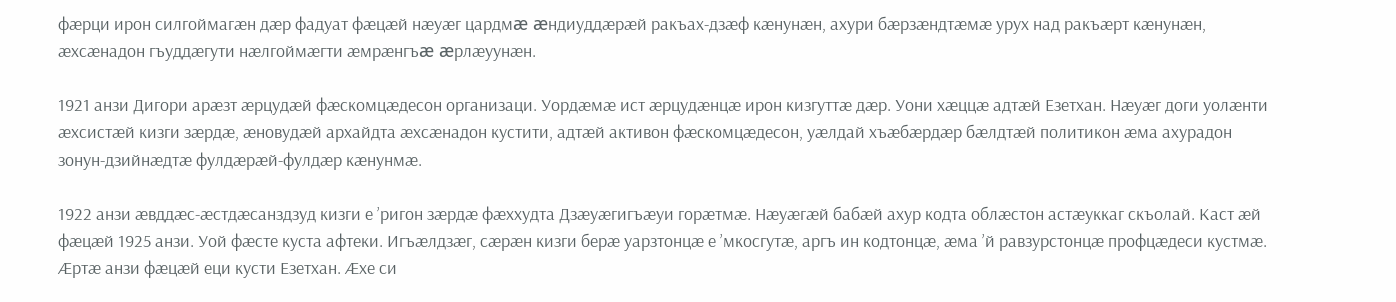фæрци ирон силгоймагæн дæр фадуат фæцæй нæуæг цардмæ æндиуддæрæй ракъах-дзæф кæнунæн, ахури бæрзæндтæмæ урух над ракъæрт кæнунæн, æхсæнадон гъуддæгути нæлгоймæгти æмрæнгъæ æрлæуунæн.

1921 анзи Дигори арæзт æрцудæй фæскомцæдесон организаци. Уордæмæ ист æрцудæнцæ ирон кизгуттæ дæр. Уони хæццæ адтæй Езетхан. Нæуæг доги уолæнти æхсистæй кизги зæрдæ, æновудæй архайдта æхсæнадон кустити, адтæй активон фæскомцæдесон, уæлдай хъæбæрдæр бæлдтæй политикон æма ахурадон зонун-дзийнæдтæ фулдæрæй-фулдæр кæнунмæ.

1922 анзи æвддæс-æстдæсанздзуд кизги е ’ригон зæрдæ фæххудта Дзæуæгигъæуи горæтмæ. Нæуæгæй бабæй ахур кодта облæстон астæуккаг скъолай. Каст æй фæцæй 1925 анзи. Уой фæсте куста афтеки. Игъæлдзæг, сæрæн кизги берæ уарзтонцæ е ’мкосгутæ, аргъ ин кодтонцæ, æма ’й равзурстонцæ профцæдеси кустмæ. Æртæ анзи фæцæй еци кусти Езетхан. Æхе си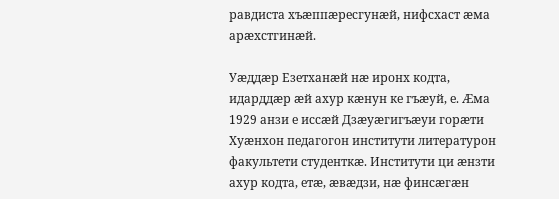равдиста хъæппæресгунæй, нифсхаст æма арæхстгинæй.

Уæддæр Езетханæй нæ иронх кодта, идарддæр æй ахур кæнун ке гъæуй, е. Æма 1929 анзи е иссæй Дзæуæгигъæуи горæти Хуæнхон педагогон институти литературон факультети студенткæ. Институти ци æнзти ахур кодта, етæ, æвæдзи, нæ финсæгæн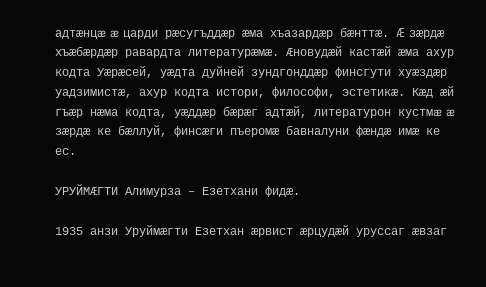адтæнцæ æ царди рæсугъддæр æма хъазардæр бæнттæ. Æ зæрдæ хъæбæрдæр равардта литературæмæ. Æновудæй кастæй æма ахур кодта Уæрæсей, уæдта дуйней зундгонддæр финсгути хуæздæр уадзимистæ, ахур кодта истори, философи, эстетикæ. Кæд æй гъæр нæма кодта, уæддæр бæрæг адтæй, литературон кустмæ æ зæрдæ ке бæллуй, финсæги пъеромæ бавналуни фæндæ имæ ке ес.

УРУЙМÆГТИ Алимурза – Езетхани фидæ.

1935 анзи Уруймæгти Езетхан æрвист æрцудæй уруссаг æвзаг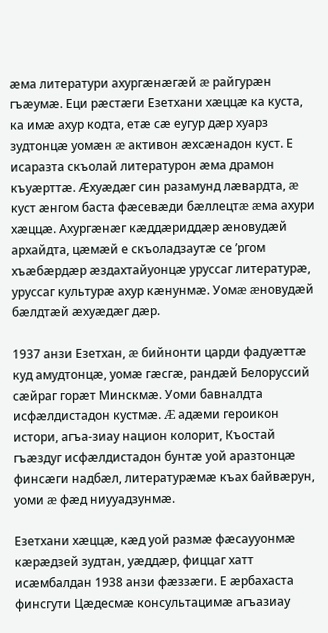æма литератури ахургæнæгæй æ райгурæн гъæумæ. Еци рæстæги Езетхани хæццæ ка куста, ка имæ ахур кодта, етæ сæ еугур дæр хуарз зудтонцæ уомæн æ активон æхсæнадон куст. Е исаразта скъолай литературон æма драмон къуæрттæ. Æхуæдæг син разамунд лæвардта, æ куст æнгом баста фæсевæди бæллецтæ æма ахури хæццæ. Ахургæнæг кæддæриддæр æновудæй архайдта, цæмæй е скъоладзаутæ се ’ргом хъæбæрдæр æздахтайуонцæ уруссаг литературæ, уруссаг культурæ ахур кæнунмæ. Уомæ æновудæй бæлдтæй æхуæдæг дæр.

1937 анзи Езетхан, æ бийнонти царди фадуæттæ куд амудтонцæ, уомæ гæсгæ, рандæй Белоруссий сæйраг горæт Минскмæ. Уоми бавналдта исфæлдистадон кустмæ. Æ адæми героикон истори, агъа-зиау национ колорит, Къостай гъæздуг исфæлдистадон бунтæ уой аразтонцæ финсæги надбæл, литературæмæ къах байвæрун, уоми æ фæд ниууадзунмæ.

Езетхани хæццæ, кæд уой размæ фæсаууонмæ кæрæдзей зудтан, уæддæр, фиццаг хатт исæмбалдан 1938 анзи фæззæги. Е æрбахаста финсгути Цæдесмæ консультацимæ агъазиау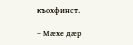къохфинст.

– Мæхе дæр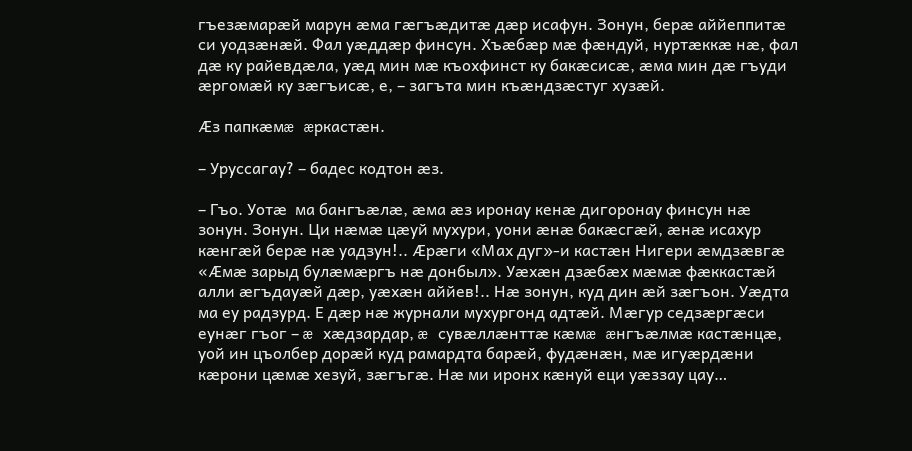гъезæмарæй марун æма гæгъæдитæ дæр исафун. Зонун, берæ аййеппитæ си уодзæнæй. Фал уæддæр финсун. Хъæбæр мæ фæндуй, нуртæккæ нæ, фал дæ ку райевдæла, уæд мин мæ къохфинст ку бакæсисæ, æма мин дæ гъуди æргомæй ку зæгъисæ, е, – загъта мин къæндзæстуг хузæй.

Æз папкæмæ æркастæн.

– Уруссагау? – бадес кодтон æз.

– Гъо. Уотæ  ма бангъæлæ, æма æз иронау кенæ дигоронау финсун нæ зонун. Зонун. Ци нæмæ цæуй мухури, уони æнæ бакæсгæй, æнæ исахур кæнгæй берæ нæ уадзун!.. Æрæги «Мах дуг»-и кастæн Нигери æмдзæвгæ «Æмæ зарыд булæмæргъ нæ донбыл». Уæхæн дзæбæх мæмæ фæккастæй алли æгъдауæй дæр, уæхæн аййев!.. Нæ зонун, куд дин æй зæгъон. Уæдта ма еу радзурд. Е дæр нæ журнали мухургонд адтæй. Мæгур седзæргæси еунæг гъог – æ хæдзардар, æ сувæллæнттæ кæмæ æнгъæлмæ кастæнцæ, уой ин цъолбер дорæй куд рамардта барæй, фудæнæн, мæ игуæрдæни кæрони цæмæ хезуй, зæгъгæ. Нæ ми иронх кæнуй еци уæззау цау…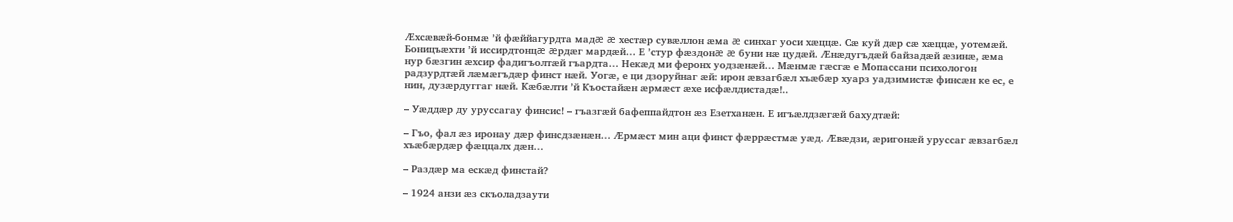Æхсæвæй-бонмæ ’й фæййагурдта мадæ æ хестæр сувæллон æма æ синхаг уоси хæццæ. Сæ куй дæр сæ хæццæ, уотемæй. Боницъæхти ’й иссирдтонцæ æрдæг мардæй… Е ’стур фæздонæ æ буни нæ цудæй. Æнæдугъдæй байзадæй æзинæ, æма нур бæзгин æхсир фадигъолтæй гъардта… Некæд ми феронх уодзæнæй… Мæнмæ гæсгæ е Мопассани психологон радзурдтæй лæмæгъдæр финст нæй. Уогæ, е ци дзоруйнаг æй: ирон æвзагбæл хъæбæр хуарз уадзимистæ финсæн ке ес, е нин, дузæрдуггаг нæй. Кæбæлти ’й Къостайæн æрмæст æхе исфæлдистадæ!..

– Уæддæр ду уруссагау финсис! – гъазгæй бафеппайдтон æз Езетханæн. Е игъæлдзæгæй бахудтæй:

– Гъо, фал æз иронау дæр финсдзæнæн… Æрмæст мин аци финст фæррæстмæ уæд. Æвæдзи, æригонæй уруссаг æвзагбæл хъæбæрдæр фæццалх дæн…

– Раздæр ма ескæд финстай?

– 1924 анзи æз скъоладзаути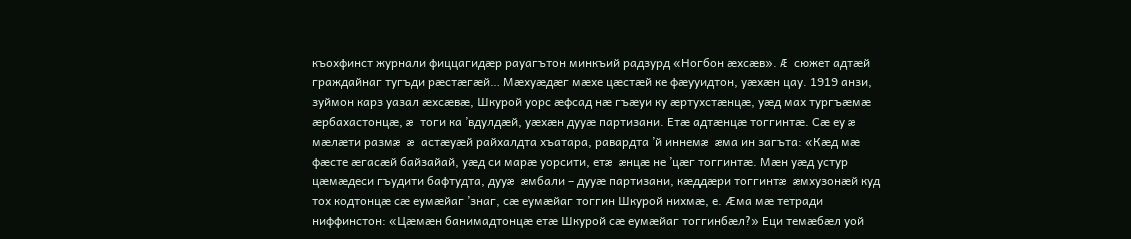къохфинст журнали фиццагидæр рауагътон минкъий радзурд «Ногбон æхсæв». Æ сюжет адтæй граждайнаг тугъди рæстæгæй… Мæхуæдæг мæхе цæстæй ке фæууидтон, уæхæн цау. 1919 анзи, зуймон карз уазал æхсæвæ, Шкурой уорс æфсад нæ гъæуи ку æртухстæнцæ, уæд мах тургъæмæ æрбахастонцæ, æ тоги ка ’вдулдæй, уæхæн дууæ партизани. Етæ адтæнцæ тоггинтæ. Сæ еу æ мæлæти размæ æ астæуæй райхалдта хъатара, равардта ’й иннемæ æма ин загъта: «Кæд мæ фæсте æгасæй байзайай, уæд си марæ уорсити, етæ æнцæ не ’цæг тоггинтæ. Мæн уæд устур цæмæдеси гъудити бафтудта, дууæ æмбали – дууæ партизани, кæддæри тоггинтæ æмхузонæй куд тох кодтонцæ сæ еумæйаг ’знаг, сæ еумæйаг тоггин Шкурой нихмæ, е. Æма мæ тетради ниффинстон: «Цæмæн банимадтонцæ етæ Шкурой сæ еумæйаг тоггинбæл?» Еци темæбæл уой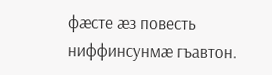фæсте æз повесть ниффинсунмæ гъавтон.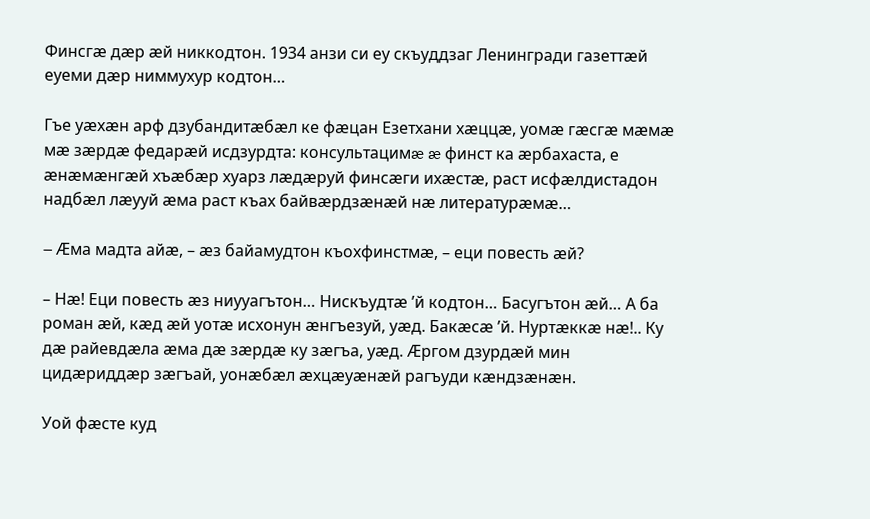Финсгæ дæр æй никкодтон. 1934 анзи си еу скъуддзаг Ленингради газеттæй еуеми дæр ниммухур кодтон…

Гъе уæхæн арф дзубандитæбæл ке фæцан Езетхани хæццæ, уомæ гæсгæ мæмæ мæ зæрдæ федарæй исдзурдта: консультацимæ æ финст ка æрбахаста, е æнæмæнгæй хъæбæр хуарз лæдæруй финсæги ихæстæ, раст исфæлдистадон надбæл лæууй æма раст къах байвæрдзæнæй нæ литературæмæ…

– Æма мадта айæ, – æз байамудтон къохфинстмæ, – еци повесть æй?

– Нæ! Еци повесть æз ниууагътон… Нискъудтæ ’й кодтон… Басугътон æй… А ба роман æй, кæд æй уотæ исхонун æнгъезуй, уæд. Бакæсæ ’й. Нуртæккæ нæ!.. Ку дæ райевдæла æма дæ зæрдæ ку зæгъа, уæд. Æргом дзурдæй мин цидæриддæр зæгъай, уонæбæл æхцæуæнæй рагъуди кæндзæнæн.

Уой фæсте куд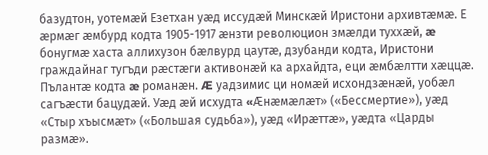базудтон, уотемæй Езетхан уæд иссудæй Минскæй Иристони архивтæмæ. Е æрмæг æмбурд кодта 1905-1917 æнзти революцион змæлди туххæй, æ бонугмæ хаста аллихузон бæлвурд цаутæ, дзубанди кодта, Иристони граждайнаг тугъди рæстæги активонæй ка архайдта, еци æмбæлтти хæццæ. Пълантæ кодта æ романæн. Æ уадзимис ци номæй исхондзæнæй, уобæл сагъæсти бацудæй. Уæд æй исхудта «Æнæмæлæт» («Бессмертие»), уæд «Стыр хъысмæт» («Большая судьба»), уæд «Ирæттæ», уæдта «Царды размæ».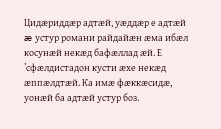Цидæриддæр адтæй, уæддæр е адтæй æ устур романи райдайæн æма ибæл косунæй некæд бафæллад æй. Е ’сфæлдистадон кусти æхе некæд æппæлдтæй. Ка имæ фæккæсидæ, уонæй ба адтæй устур боз.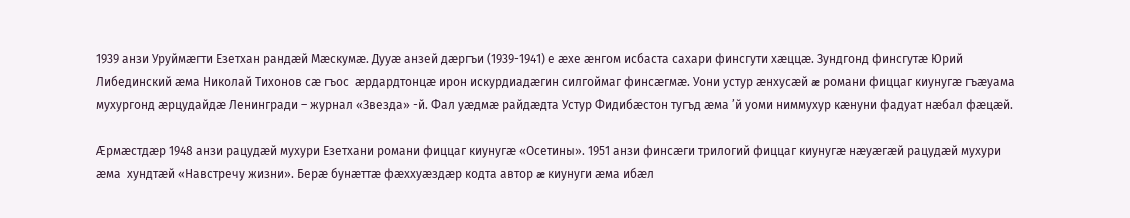1939 анзи Уруймæгти Езетхан рандæй Мæскумæ. Дууæ анзей дæргъи (1939-1941) е æхе æнгом исбаста сахари финсгути хæццæ. Зундгонд финсгутæ Юрий Либединский æма Николай Тихонов сæ гъос  æрдардтонцæ ирон искурдиадæгин силгоймаг финсæгмæ. Уони устур æнхусæй æ романи фиццаг киунугæ гъæуама мухургонд æрцудайдæ Ленингради – журнал «Звезда» -й. Фал уæдмæ райдæдта Устур Фидибæстон тугъд æма ’й уоми ниммухур кæнуни фадуат нæбал фæцæй.

Æрмæстдæр 1948 анзи рацудæй мухури Езетхани романи фиццаг киунугæ «Осетины». 1951 анзи финсæги трилогий фиццаг киунугæ нæуæгæй рацудæй мухури æма  хундтæй «Навстречу жизни». Берæ бунæттæ фæххуæздæр кодта автор æ киунуги æма ибæл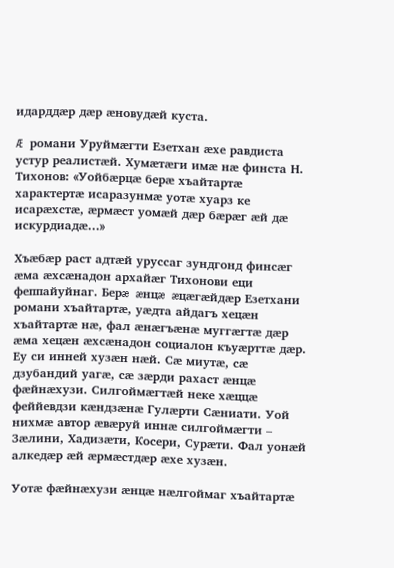идарддæр дæр æновудæй куста.

Æ романи Уруймæгти Езетхан æхе равдиста устур реалистæй. Хумæтæги имæ нæ финста Н. Тихонов: «Уойбæрцæ берæ хъайтартæ характертæ исаразунмæ уотæ хуарз ке исарæхстæ, æрмæст уомæй дæр бæрæг æй дæ искурдиадæ…»

Хъæбæр раст адтæй уруссаг зундгонд финсæг æма æхсæнадон архайæг Тихонови еци феппайуйнаг. Берæ æнцæ æцæгæйдæр Езетхани романи хъайтартæ, уæдта айдагъ хецæн хъайтартæ нæ, фал æнæгъæнæ муггæгтæ дæр æма хецæн æхсæнадон социалон къуæрттæ дæр. Еу си инней хузæн нæй. Сæ миутæ, сæ дзубандий уагæ, сæ зæрди рахаст æнцæ фæйнæхузи. Силгоймæгтæй неке хæццæ феййевдзи кæндзæнæ Гулæрти Сæниати. Уой нихмæ автор æвæруй иннæ силгоймæгти – Зæлини, Хадизæти, Косери, Сурæти. Фал уонæй алкедæр æй æрмæстдæр æхе хузæн.

Уотæ фæйнæхузи æнцæ нæлгоймаг хъайтартæ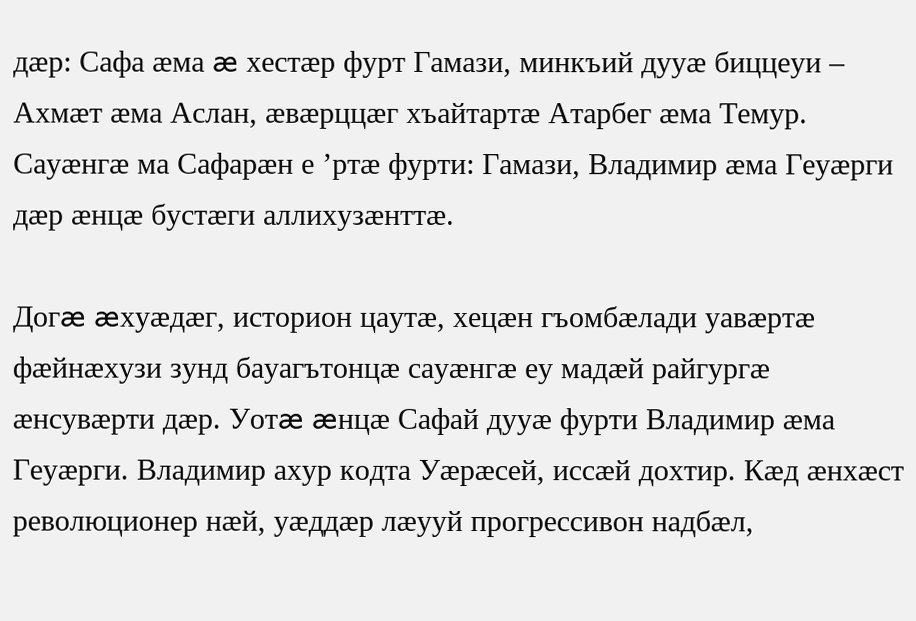дæр: Сафа æма æ хестæр фурт Гамази, минкъий дууæ биццеуи – Ахмæт æма Аслан, æвæрццæг хъайтартæ Атарбег æма Темур. Сауæнгæ ма Сафарæн е ’ртæ фурти: Гамази, Владимир æма Геуæрги дæр æнцæ бустæги аллихузæнттæ.

Догæ æхуæдæг, историон цаутæ, хецæн гъомбæлади уавæртæ фæйнæхузи зунд бауагътонцæ сауæнгæ еу мадæй райгургæ æнсувæрти дæр. Уотæ æнцæ Сафай дууæ фурти Владимир æма Геуæрги. Владимир ахур кодта Уæрæсей, иссæй дохтир. Кæд æнхæст революционер нæй, уæддæр лæууй прогрессивон надбæл,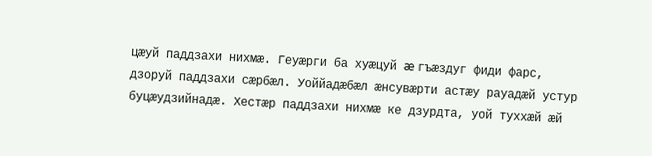цæуй паддзахи нихмæ. Геуæрги ба хуæцуй æ гъæздуг фиди фарс, дзоруй паддзахи сæрбæл. Уоййадæбæл æнсувæрти астæу рауадæй устур буцæудзийнадæ. Хестæр паддзахи нихмæ ке дзурдта, уой туххæй æй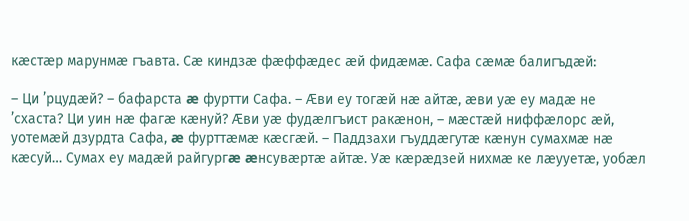кæстæр марунмæ гъавта. Сæ киндзæ фæффæдес æй фидæмæ. Сафа сæмæ балигъдæй:

– Ци ’рцудæй? – бафарста æ фуртти Сафа. – Æви еу тогæй нæ айтæ, æви уæ еу мадæ не ’схаста? Ци уин нæ фагæ кæнуй? Æви уæ фудæлгъист ракæнон, – мæстæй ниффæлорс æй, уотемæй дзурдта Сафа, æ фурттæмæ кæсгæй. – Паддзахи гъуддæгутæ кæнун сумахмæ нæ кæсуй… Сумах еу мадæй райгургæ æнсувæртæ айтæ. Уæ кæрæдзей нихмæ ке лæууетæ, уобæл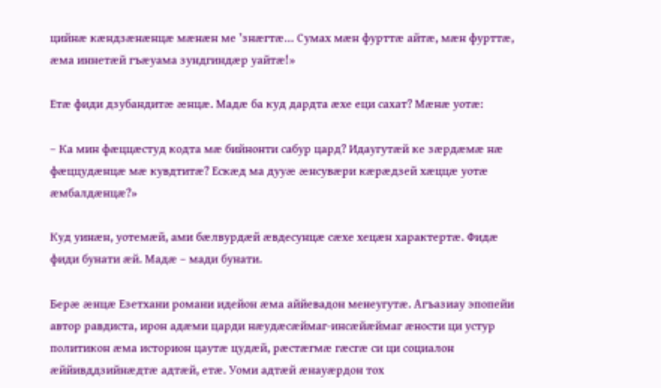цийнæ кæндзæнæнцæ мæнæн ме ’знæгтæ… Сумах мæн фурттæ айтæ, мæн фурттæ, æма иннетæй гъæуама зундгиндæр уайтæ!»

Етæ фиди дзубандитæ æнцæ. Мадæ ба куд дардта æхе еци сахат? Мæнæ уотæ:

– Ка мин фæццæстуд кодта мæ бийнонти сабур цард? Идаугутæй ке зæрдæмæ нæ фæццудæнцæ мæ кувдтитæ? Ескæд ма дууæ æнсувæри кæрæдзей хæццæ уотæ æмбалдæнцæ?»

Куд уинæн, уотемæй, ами бæлвурдæй æвдесунцæ сæхе хецæн характертæ. Фидæ фиди бунати æй. Мадæ – мади бунати.

Берæ æнцæ Езетхани романи идейон æма аййевадон менеугутæ. Агъазиау эпопейи автор равдиста, ирон адæми царди нæудæсæймаг-инсæйæймаг æности ци устур политикон æма историон цаутæ цудæй, рæстæгмæ гæсгæ си ци социалон æййивддзийнæдтæ адтæй, етæ. Уоми адтæй æнауæрдон тох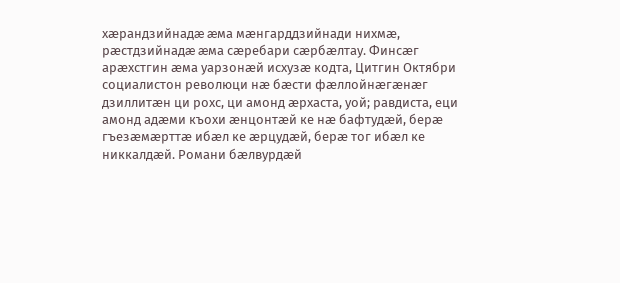хæрандзийнадæ æма мæнгарддзийнади нихмæ, рæстдзийнадæ æма сæребари сæрбæлтау. Финсæг арæхстгин æма уарзонæй исхузæ кодта, Цитгин Октябри социалистон революци нæ бæсти фæллойнæгæнæг дзиллитæн ци рохс, ци амонд æрхаста, уой; равдиста, еци амонд адæми къохи æнцонтæй ке нæ бафтудæй, берæ гъезæмæрттæ ибæл ке æрцудæй, берæ тог ибæл ке никкалдæй. Романи бæлвурдæй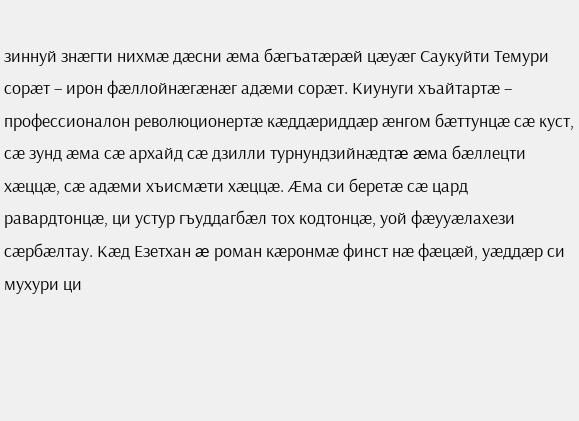зиннуй знæгти нихмæ дæсни æма бæгъатæрæй цæуæг Саукуйти Темури сорæт – ирон фæллойнæгæнæг адæми сорæт. Киунуги хъайтартæ – профессионалон революционертæ кæддæриддæр æнгом бæттунцæ сæ куст, сæ зунд æма сæ архайд сæ дзилли турнундзийнæдтæ æма бæллецти хæццæ, сæ адæми хъисмæти хæццæ. Æма си беретæ сæ цард равардтонцæ, ци устур гъуддагбæл тох кодтонцæ, уой фæууæлахези сæрбæлтау. Кæд Езетхан æ роман кæронмæ финст нæ фæцæй, уæддæр си мухури ци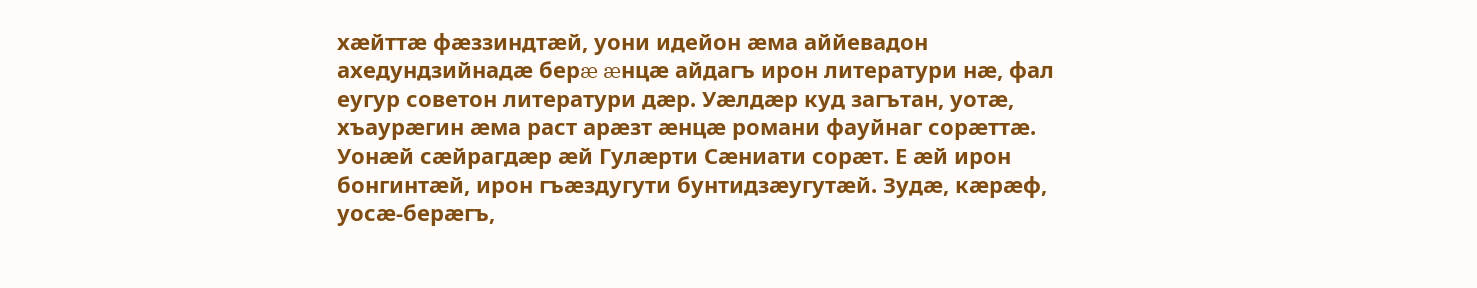хæйттæ фæззиндтæй, уони идейон æма аййевадон ахедундзийнадæ берæ æнцæ айдагъ ирон литератури нæ, фал еугур советон литератури дæр. Уæлдæр куд загътан, уотæ, хъаурæгин æма раст арæзт æнцæ романи фауйнаг сорæттæ. Уонæй сæйрагдæр æй Гулæрти Сæниати сорæт. Е æй ирон бонгинтæй, ирон гъæздугути бунтидзæугутæй. Зудæ, кæрæф, уосæ-берæгъ,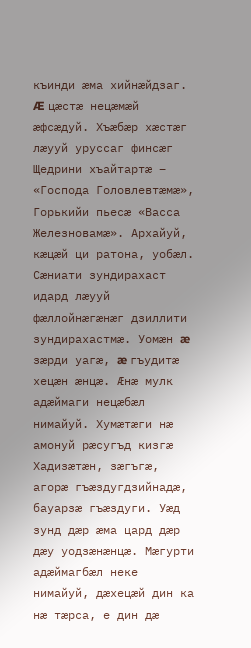къинди æма хийнæйдзаг. Æ цæстæ нецæмæй æфсæдуй. Хъæбæр хæстæг лæууй уруссаг финсæг Щедрини хъайтартæ – «Господа Головлевтæмæ», Горькийи пьесæ «Васса Железновамæ». Архайуй, кæцæй ци ратона, уобæл. Сæниати зундирахаст идард лæууй фæллойнæгæнæг дзиллити зундирахастмæ. Уомæн æ зæрди уагæ, æ гъудитæ хецæн æнцæ. Æнæ мулк адæймаги нецæбæл нимайуй. Хумæтæги нæ амонуй рæсугъд кизгæ Хадизæтæн, зæгъгæ, агорæ гъæздугдзийнадæ, бауарзæ гъæздуги. Уæд зунд дæр æма цард дæр дæу уодзæнæнцæ. Мæгурти адæймагбæл неке нимайуй, дæхецæй дин ка нæ тæрса, е дин дæ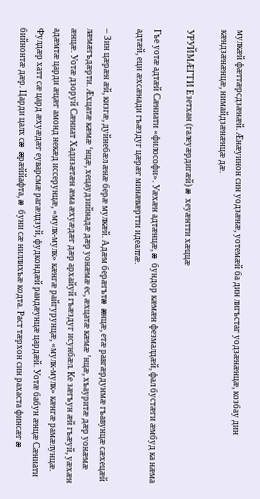мулкæй фæттæрсдзæнæй. Æнæуинон син уодзæнæ, уотемæй ба дин лигъстаг уодзæнæнцæ, козбау дин кæндзæнæнцæ, нимайдзæнæнцæ дæ.

УРУЙМÆГТИ Езетхан (галеуæрдигæй) æ хеуæнтти хæццæ

Гъе уотæ адтæй Сæниати «философи». Уæхæн адтæнцæ, æ бундор кæмæн фезмалдæй, фал бустæги æмбуд ка нæма адтæй, еци æхсæнади гъæздуг цæрæг минæвæртти идеалтæ.

– Зин цæрæн æй, кизгæ, дуйнебæл æнæ берæ мулкæй. Адæм берæгътæ æнцæ, етæ равгæрдунмæ гъавунцæ сæхецæй лæмæгъдæрти. Æхцатæ кæмæ ‘нцæ, хецаудзийнадæ дæр уонæмæ ес, æхцатæ кæмæ ’нцæ, хъауритæ дæр уонæмæ æнцæ. Уотæ дзоруй Сæниат Хадизæтæн æма æхуæдæг дæр архайуй гъæздуг исунбæл. Ке зæгъун æй гъæуй, уæхæн адæмтæ царди æцæг амонд некæд иссерунцæ, «мулк-мулк» кæнгæ райгурунцæ, «мулк-мулк» кæнгæ рамæлунцæ. Фулдæр хатт сæ цард æхуæдæг еуварсмæ рагæлдзуй, фудкондæй рандæунцæ цардæй. Уотæ бабун æнцæ Сæниати бийнонтæ дæр. Царди цалх сæ æрæййафта, æ буни сæ ниллихъæ кодта. Раст тæрхон син рахаста финсæг æ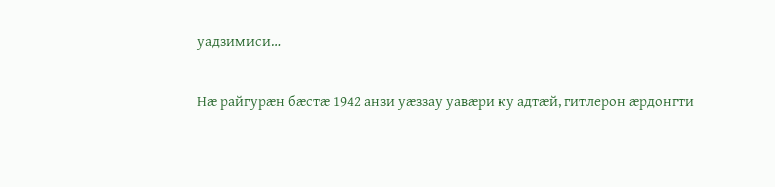уадзимиси…

Нæ райгурæн бæстæ 1942 анзи уæззау уавæри ку адтæй, гитлерон æрдонгти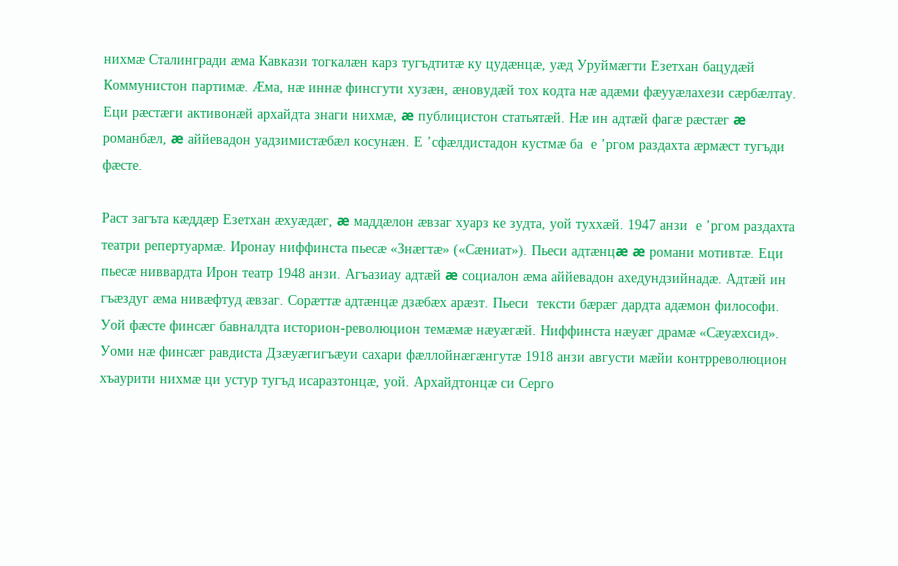нихмæ Сталингради æма Кавкази тогкалæн карз тугъдтитæ ку цудæнцæ, уæд Уруймæгти Езетхан бацудæй Коммунистон партимæ. Æма, нæ иннæ финсгути хузæн, æновудæй тох кодта нæ адæми фæууæлахези сæрбæлтау. Еци рæстæги активонæй архайдта знаги нихмæ, æ публицистон статьятæй. Нæ ин адтæй фагæ рæстæг æ романбæл, æ аййевадон уадзимистæбæл косунæн. Е ’сфæлдистадон кустмæ ба  е ’ргом раздахта æрмæст тугъди фæсте.

Раст загъта кæддæр Езетхан æхуæдæг, æ маддæлон æвзаг хуарз ке зудта, уой туххæй. 1947 анзи  е ’ргом раздахта театри репертуармæ. Иронау ниффинста пьесæ «Знæгтæ» («Сæниат»). Пьеси адтæнцæ æ романи мотивтæ. Еци пьесæ ниввардта Ирон театр 1948 анзи. Агъазиау адтæй æ социалон æма аййевадон ахедундзийнадæ. Адтæй ин гъæздуг æма нивæфтуд æвзаг. Сорæттæ адтæнцæ дзæбæх арæзт. Пьеси  тексти бæрæг дардта адæмон философи. Уой фæсте финсæг бавналдта историон-революцион темæмæ нæуæгæй. Ниффинста нæуæг драмæ «Сæуæхсид». Уоми нæ финсæг равдиста Дзæуæгигъæуи сахари фæллойнæгæнгутæ 1918 анзи августи мæйи контрреволюцион хъаурити нихмæ ци устур тугъд исаразтонцæ, уой. Архайдтонцæ си Серго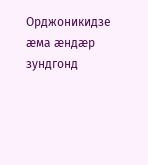Орджоникидзе æма æндæр зундгонд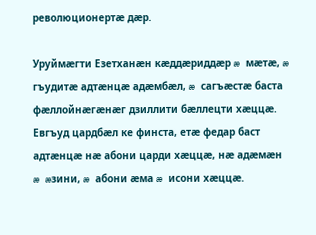революционертæ дæр.

Уруймæгти Езетханæн кæддæриддæр æ мæтæ, æ гъудитæ адтæнцæ адæмбæл, æ сагъæстæ баста фæллойнæгæнæг дзиллити бæллецти хæццæ. Евгъуд цардбæл ке финста, етæ федар баст адтæнцæ нæ абони царди хæццæ, нæ адæмæн æ æзини, æ абони æма æ исони хæццæ.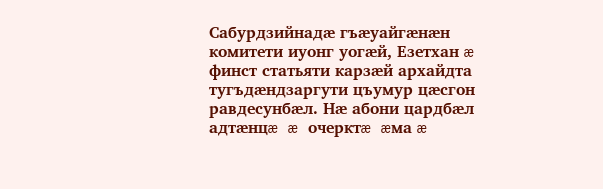Сабурдзийнадæ гъæуайгæнæн комитети иуонг уогæй, Езетхан æ финст статьяти карзæй архайдта тугъдæндзаргути цъумур цæсгон равдесунбæл. Нæ абони цардбæл адтæнцæ æ очерктæ æма æ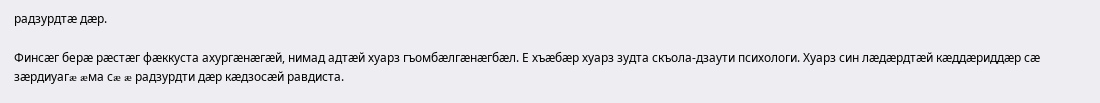радзурдтæ дæр.

Финсæг берæ рæстæг фæккуста ахургæнæгæй, нимад адтæй хуарз гъомбæлгæнæгбæл. Е хъæбæр хуарз зудта скъола-дзаути психологи. Хуарз син лæдæрдтæй кæддæриддæр сæ зæрдиуагæ æма сæ æ радзурдти дæр кæдзосæй равдиста.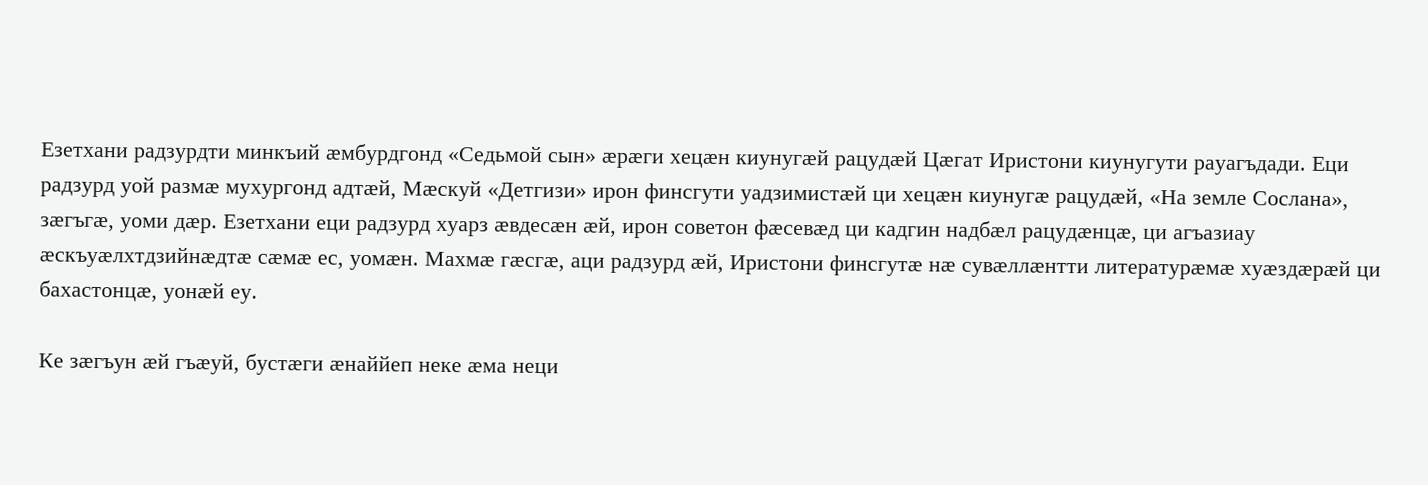Езетхани радзурдти минкъий æмбурдгонд «Седьмой сын» æрæги хецæн киунугæй рацудæй Цæгат Иристони киунугути рауагъдади. Еци радзурд уой размæ мухургонд адтæй, Мæскуй «Детгизи» ирон финсгути уадзимистæй ци хецæн киунугæ рацудæй, «На земле Сослана», зæгъгæ, уоми дæр. Езетхани еци радзурд хуарз æвдесæн æй, ирон советон фæсевæд ци кадгин надбæл рацудæнцæ, ци агъазиау æскъуæлхтдзийнæдтæ сæмæ ес, уомæн. Махмæ гæсгæ, аци радзурд æй, Иристони финсгутæ нæ сувæллæнтти литературæмæ хуæздæрæй ци бахастонцæ, уонæй еу.

Ке зæгъун æй гъæуй, бустæги æнаййеп неке æма неци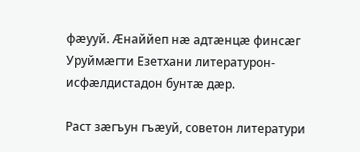фæууй. Æнаййеп нæ адтæнцæ финсæг Уруймæгти Езетхани литературон-исфæлдистадон бунтæ дæр.

Раст зæгъун гъæуй, советон литератури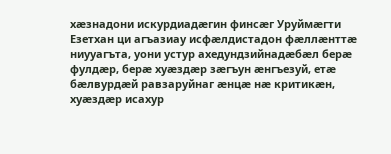хæзнадони искурдиадæгин финсæг Уруймæгти Езетхан ци агъазиау исфæлдистадон фæллæнттæ ниууагъта, уони устур ахедундзийнадæбæл берæ фулдæр, берæ хуæздæр зæгъун æнгъезуй, етæ бæлвурдæй равзаруйнаг æнцæ нæ критикæн, хуæздæр исахур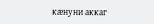кæнуни аккаг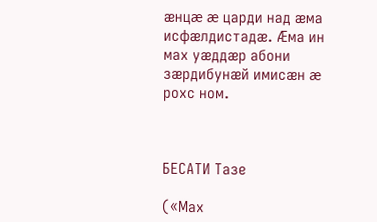æнцæ æ царди над æма исфæлдистадæ. Æма ин мах уæддæр абони зæрдибунæй имисæн æ рохс ном.



БЕСАТИ Тазе

(«Мах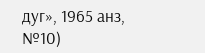дуг», 1965 анз, №10)